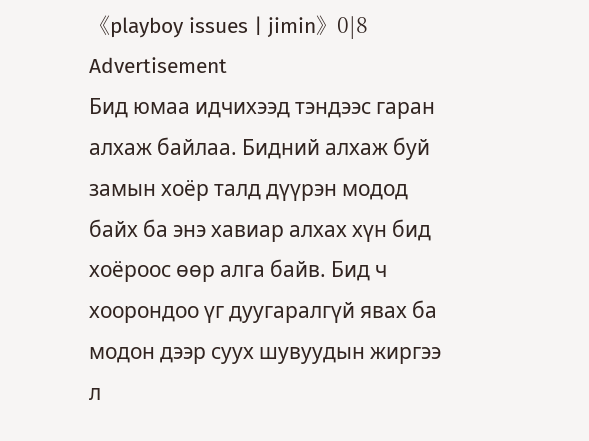《playboy issues | jimin》0|8
Advertisement
Бид юмаа идчихээд тэндээс гаран алхаж байлаа. Бидний алхаж буй замын хоёр талд дүүрэн модод байх ба энэ хавиар алхах хүн бид хоёроос өөр алга байв. Бид ч хоорондоо үг дуугаралгүй явах ба модон дээр суух шувуудын жиргээ л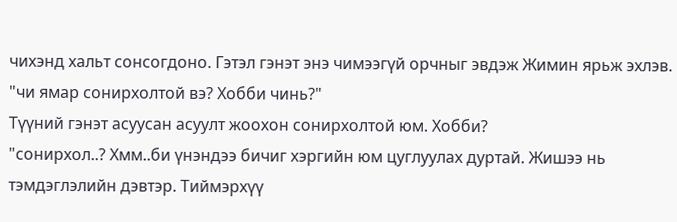чихэнд хальт сонсогдоно. Гэтэл гэнэт энэ чимээгүй орчныг эвдэж Жимин ярьж эхлэв.
"чи ямар сонирхолтой вэ? Хобби чинь?"
Түүний гэнэт асуусан асуулт жоохон сонирхолтой юм. Хобби?
"сонирхол..? Хмм..би үнэндээ бичиг хэргийн юм цуглуулах дуртай. Жишээ нь тэмдэглэлийн дэвтэр. Тиймэрхүү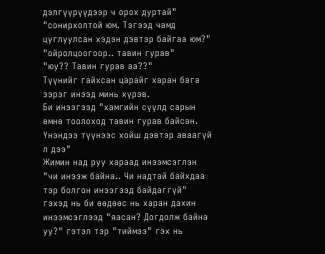дэлгүүрүүдээр ч орох дуртай"
"сонирхолтой юм. Тэгээд чамд цуглуулсан хэдэн дэвтэр байгаа юм?"
"ойролцоогоор.. тавин гурав"
"юу?? Тавин гурав аа??"
Түүнийг гайхсан царайг харан бага зэрэг инээд минь хүрэв.
Би инээгээд "хамгийн сүүлд сарын өмнө тоолоход тавин гурав байсан. Үнэндээ түүнээс хойш дэвтэр аваагүй л дээ"
Жимин над руу хараад инээмсэглэн "чи инээж байна.. Чи надтай байхдаа тэр болгон инээгээд байдаггүй" гэхэд нь би өөдөөс нь харан дахин инээмсэглээд "яасан? Догдолж байна уу?" гэтэл тэр "тиймээ" гэх нь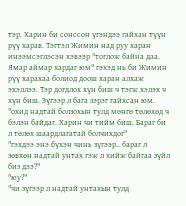тэр. Харин би сонссон үгэндээ гайхан түүн рүү харав. Тэгтэл Жимин над руу харан инээмсэглэсэн хэвээр "тоглож байна даа. Ямар аймар хардаг юм" гэхэд нь би Жимин рүү харахаа болиод доош харан алхаж эхэллээ. Тэр догдлох хүн биш ч тэгж хэлэх ч хүн биш. Зүгээр л бага зэрэг гайхсан юм.
"охид надтай болзохын тулд мөнгө төлөхөд ч бэлэн байдаг. Харин чи тийм биш. Бараг би л төлөх шаардлагатай болчихдог"
"гэхдээ энэ бүхэн чинь зүгээр.. бараг л зөвхөн надтай унтах гэж л хийж байгаа зүйл биз дээ?"
"юу?"
"чи зүгээр л надтай унтахын тулд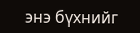энэ бүхнийг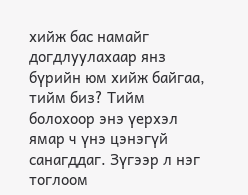хийж бас намайг догдлуулахаар янз бүрийн юм хийж байгаа, тийм биз? Тийм болохоор энэ үерхэл ямар ч үнэ цэнэгүй санагддаг. Зүгээр л нэг тоглоом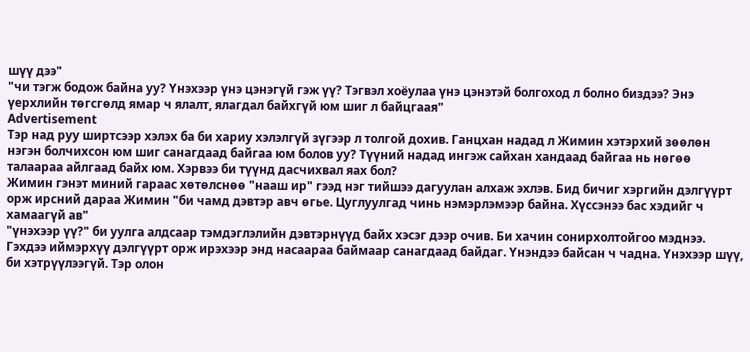шүү дээ"
"чи тэгж бодож байна уу? Үнэхээр үнэ цэнэгүй гэж үү? Тэгвэл хоёулаа үнэ цэнэтэй болгоход л болно биздээ? Энэ үерхлийн төгсгөлд ямар ч ялалт, ялагдал байхгүй юм шиг л байцгаая"
Advertisement
Тэр над руу ширтсээр хэлэх ба би хариу хэлэлгүй зүгээр л толгой дохив. Ганцхан надад л Жимин хэтэрхий зөөлөн нэгэн болчихсон юм шиг санагдаад байгаа юм болов уу? Түүний надад ингэж сайхан хандаад байгаа нь нөгөө талаараа айлгаад байх юм. Хэрвээ би түүнд дасчихвал яах бол?
Жимин гэнэт миний гараас хөтөлснөө "нааш ир" гээд нэг тийшээ дагуулан алхаж эхлэв. Бид бичиг хэргийн дэлгүүрт орж ирсний дараа Жимин "би чамд дэвтэр авч өгье. Цуглуулгад чинь нэмэрлэмээр байна. Хүссэнээ бас хэдийг ч хамаагүй ав"
"үнэхээр үү?" би уулга алдсаар тэмдэглэлийн дэвтэрнүүд байх хэсэг дээр очив. Би хачин сонирхолтойгоо мэднээ. Гэхдээ иймэрхүү дэлгүүрт орж ирэхээр энд насаараа баймаар санагдаад байдаг. Үнэндээ байсан ч чадна. Үнэхээр шүү, би хэтрүүлээгүй. Тэр олон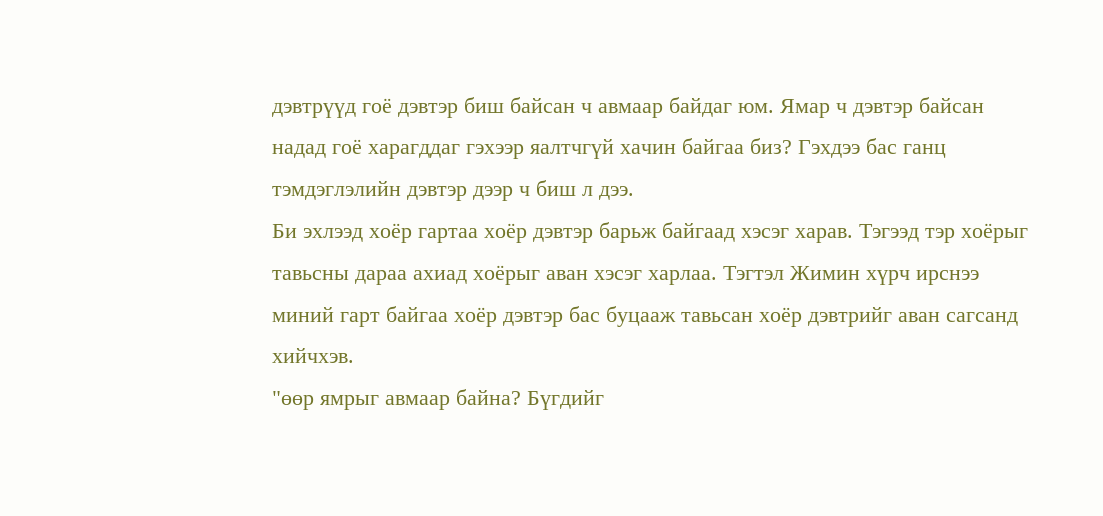дэвтрүүд гоё дэвтэр биш байсан ч авмаар байдаг юм. Ямар ч дэвтэр байсан надад гоё харагддаг гэхээр яалтчгүй хачин байгаа биз? Гэхдээ бас ганц тэмдэглэлийн дэвтэр дээр ч биш л дээ.
Би эхлээд хоёр гартаа хоёр дэвтэр барьж байгаад хэсэг харав. Тэгээд тэр хоёрыг тавьсны дараа ахиад хоёрыг аван хэсэг харлаа. Тэгтэл Жимин хүрч ирснээ миний гарт байгаа хоёр дэвтэр бас буцааж тавьсан хоёр дэвтрийг аван сагсанд хийчхэв.
"өөр ямрыг авмаар байна? Бүгдийг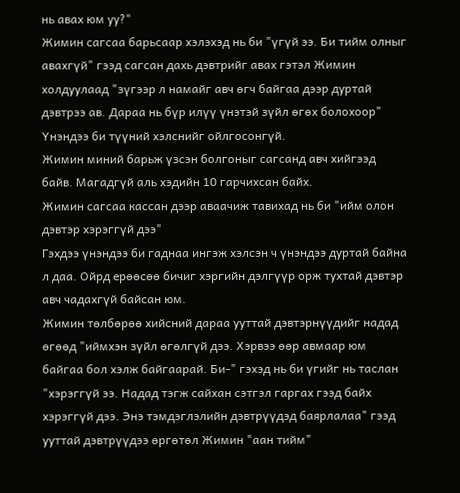нь авах юм уу?"
Жимин сагсаа барьсаар хэлэхэд нь би "үгүй ээ. Би тийм олныг авахгүй" гээд сагсан дахь дэвтрийг авах гэтэл Жимин холдуулаад "зүгээр л намайг авч өгч байгаа дээр дуртай дэвтрээ ав. Дараа нь бүр илүү үнэтэй зүйл өгөх болохоор"
Үнэндээ би түүний хэлснийг ойлгосонгүй.
Жимин миний барьж үзсэн болгоныг сагсанд авч хийгээд байв. Магадгүй аль хэдийн 10 гарчихсан байх.
Жимин сагсаа кассан дээр аваачиж тавихад нь би "ийм олон дэвтэр хэрэггүй дээ"
Гэхдээ үнэндээ би гаднаа ингэж хэлсэн ч үнэндээ дуртай байна л даа. Ойрд ерөөсөө бичиг хэргийн дэлгүүр орж тухтай дэвтэр авч чадахгүй байсан юм.
Жимин төлбөрөө хийсний дараа ууттай дэвтэрнүүдийг надад өгөөд "иймхэн зүйл өгөлгүй дээ. Хэрвээ өөр авмаар юм байгаа бол хэлж байгаарай. Би-" гэхэд нь би үгийг нь таслан "хэрэггүй ээ. Надад тэгж сайхан сэтгэл гаргах гээд байх хэрэггүй дээ. Энэ тэмдэглэлийн дэвтрүүдэд баярлалаа" гээд ууттай дэвтрүүдээ өргөтөл Жимин "аан тийм"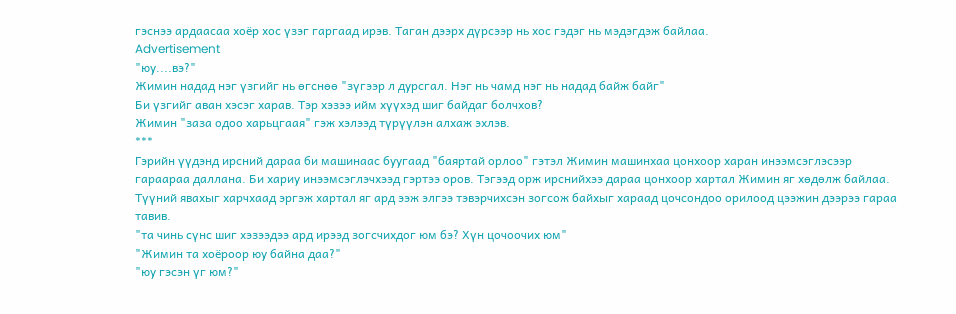гэснээ ардаасаа хоёр хос үзэг гаргаад ирэв. Таган дээрх дүрсээр нь хос гэдэг нь мэдэгдэж байлаа.
Advertisement
"юу....вэ?"
Жимин надад нэг үзгийг нь өгснөө "зүгээр л дурсгал. Нэг нь чамд нэг нь надад байж байг"
Би үзгийг аван хэсэг харав. Тэр хэзээ ийм хүүхэд шиг байдаг болчхов?
Жимин "заза одоо харьцгаая" гэж хэлээд түрүүлэн алхаж эхлэв.
***
Гэрийн үүдэнд ирсний дараа би машинаас буугаад "баяртай орлоо" гэтэл Жимин машинхаа цонхоор харан инээмсэглэсээр гараараа даллана. Би хариу инээмсэглэчхээд гэртээ оров. Тэгээд орж ирснийхээ дараа цонхоор хартал Жимин яг хөдөлж байлаа. Түүний явахыг харчхаад эргэж хартал яг ард ээж элгээ тэвэрчихсэн зогсож байхыг хараад цочсондоо орилоод цээжин дээрээ гараа тавив.
"та чинь сүнс шиг хэзээдээ ард ирээд зогсчихдог юм бэ? Хүн цочоочих юм"
"Жимин та хоёроор юу байна даа?"
"юу гэсэн үг юм?"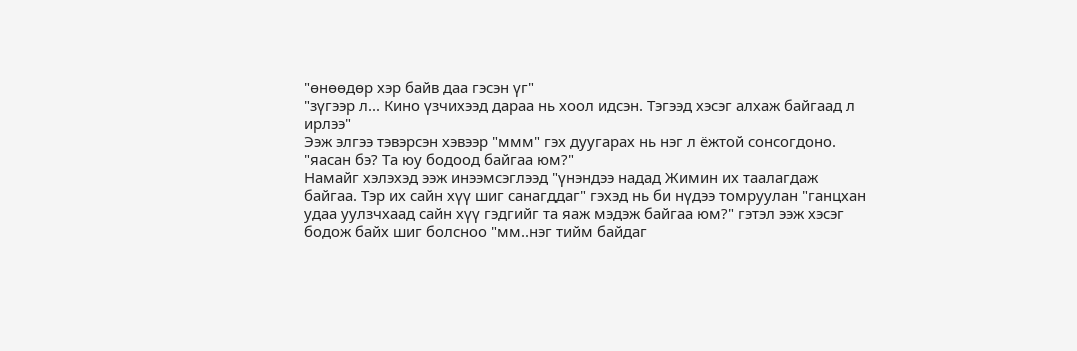"өнөөдөр хэр байв даа гэсэн үг"
"зүгээр л... Кино үзчихээд дараа нь хоол идсэн. Тэгээд хэсэг алхаж байгаад л ирлээ"
Ээж элгээ тэвэрсэн хэвээр "ммм" гэх дуугарах нь нэг л ёжтой сонсогдоно.
"яасан бэ? Та юу бодоод байгаа юм?"
Намайг хэлэхэд ээж инээмсэглээд "үнэндээ надад Жимин их таалагдаж байгаа. Тэр их сайн хүү шиг санагддаг" гэхэд нь би нүдээ томруулан "ганцхан удаа уулзчхаад сайн хүү гэдгийг та яаж мэдэж байгаа юм?" гэтэл ээж хэсэг бодож байх шиг болсноо "мм..нэг тийм байдаг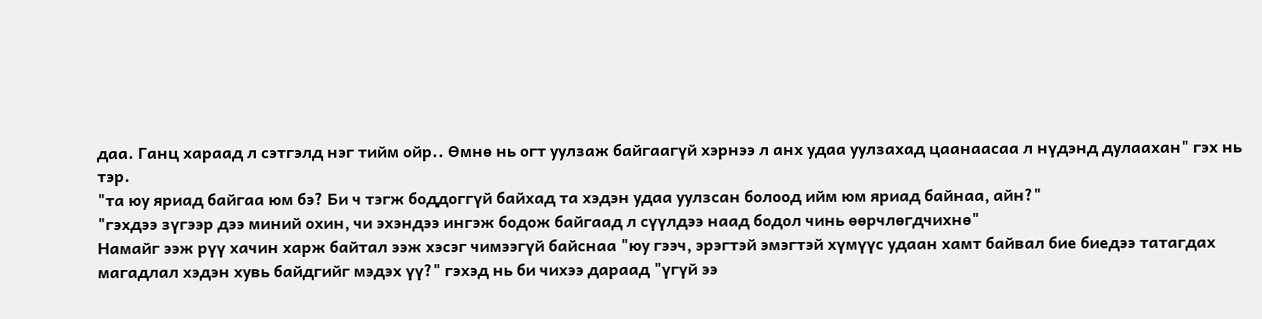даа. Ганц хараад л сэтгэлд нэг тийм ойр.. Өмнө нь огт уулзаж байгаагүй хэрнээ л анх удаа уулзахад цаанаасаа л нүдэнд дулаахан" гэх нь тэр.
"та юу яриад байгаа юм бэ? Би ч тэгж боддоггүй байхад та хэдэн удаа уулзсан болоод ийм юм яриад байнаа, айн?"
"гэхдээ зүгээр дээ миний охин, чи эхэндээ ингэж бодож байгаад л сүүлдээ наад бодол чинь өөрчлөгдчихнө"
Намайг ээж рүү хачин харж байтал ээж хэсэг чимээгүй байснаа "юу гээч, эрэгтэй эмэгтэй хүмүүс удаан хамт байвал бие биедээ татагдах магадлал хэдэн хувь байдгийг мэдэх үү?" гэхэд нь би чихээ дараад "үгүй ээ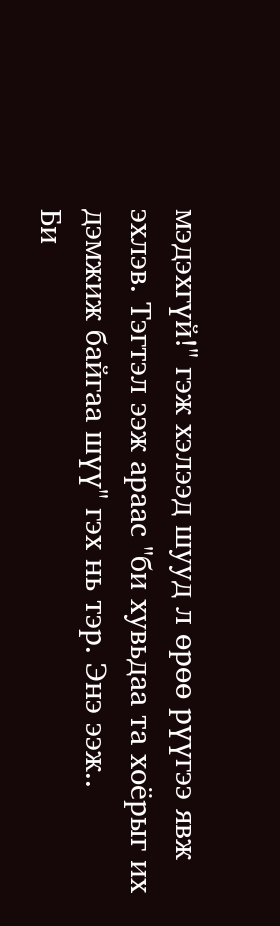мэдэхгүй!" гэж хэлээд шууд л өрөө рүүгээ явж эхлэв. Тэгтэл ээж араас "би хувьдаа та хоёрыг их дэмжиж байгаа шүү" гэх нь тэр. Энэ ээж..
Би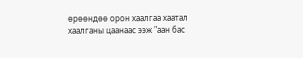өрөөндөө орон хаалгаа хаатал хаалганы цаанаас ээж "аан бас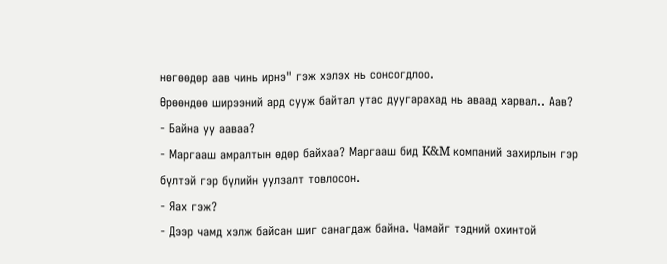нөгөөдөр аав чинь ирнэ" гэж хэлэх нь сонсогдлоо.
Өрөөндөө ширээний ард сууж байтал утас дуугарахад нь аваад харвал.. Аав?
⁃ Байна уу ааваа?
⁃ Маргааш амралтын өдөр байхаа? Маргааш бид K&M компаний захирлын гэр бүлтэй гэр бүлийн уулзалт товлосон.
⁃ Яах гэж?
⁃ Дээр чамд хэлж байсан шиг санагдаж байна. Чамайг тэдний охинтой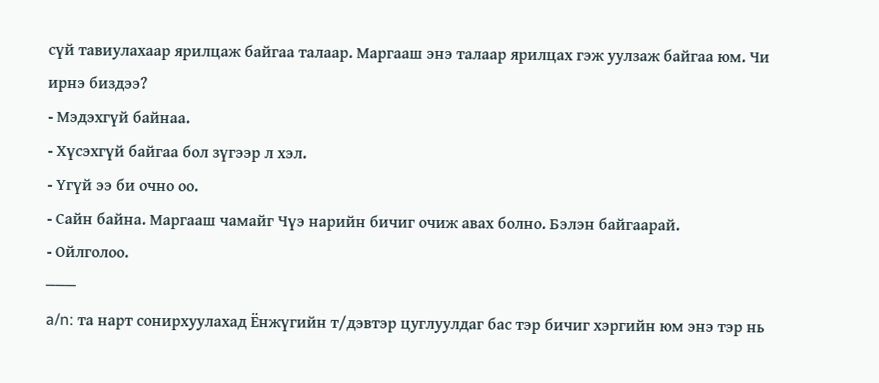сүй тавиулахаар ярилцаж байгаа талаар. Маргааш энэ талаар ярилцах гэж уулзаж байгаа юм. Чи ирнэ биздээ?
⁃ Мэдэхгүй байнаа.
⁃ Хүсэхгүй байгаа бол зүгээр л хэл.
⁃ Үгүй ээ би очно оо.
⁃ Сайн байна. Маргааш чамайг Чүэ нарийн бичиг очиж авах болно. Бэлэн байгаарай.
⁃ Ойлголоо.
───
a/n: та нарт сонирхуулахад Ёнжүгийн т/дэвтэр цуглуулдаг бас тэр бичиг хэргийн юм энэ тэр нь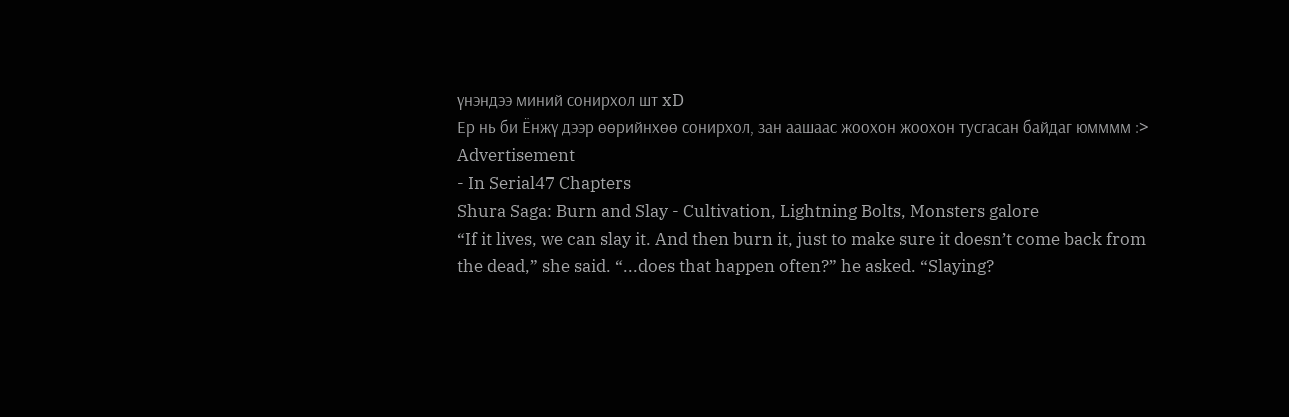үнэндээ миний сонирхол шт xD
Ер нь би Ёнжү дээр өөрийнхөө сонирхол, зан аашаас жоохон жоохон тусгасан байдаг юмммм :>
Advertisement
- In Serial47 Chapters
Shura Saga: Burn and Slay - Cultivation, Lightning Bolts, Monsters galore
“If it lives, we can slay it. And then burn it, just to make sure it doesn’t come back from the dead,” she said. “...does that happen often?” he asked. “Slaying?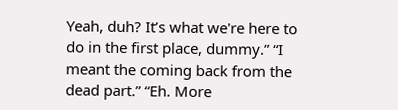Yeah, duh? It’s what we're here to do in the first place, dummy.” “I meant the coming back from the dead part.” “Eh. More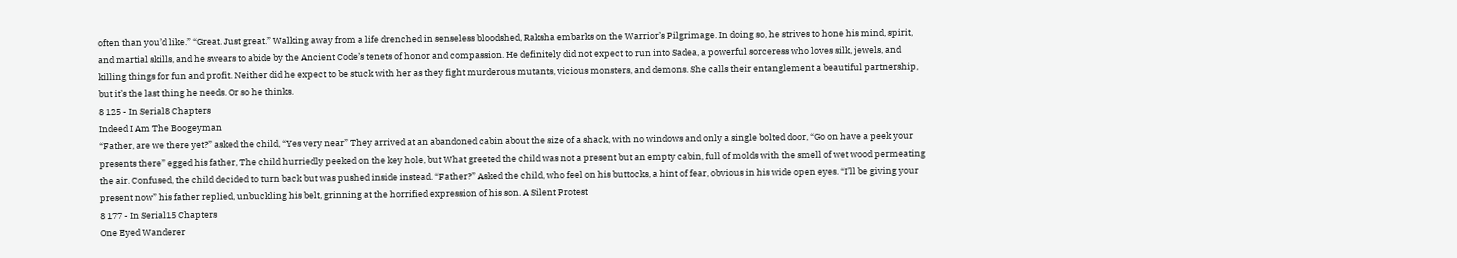often than you’d like.” “Great. Just great.” Walking away from a life drenched in senseless bloodshed, Raksha embarks on the Warrior’s Pilgrimage. In doing so, he strives to hone his mind, spirit, and martial skills, and he swears to abide by the Ancient Code’s tenets of honor and compassion. He definitely did not expect to run into Sadea, a powerful sorceress who loves silk, jewels, and killing things for fun and profit. Neither did he expect to be stuck with her as they fight murderous mutants, vicious monsters, and demons. She calls their entanglement a beautiful partnership, but it’s the last thing he needs. Or so he thinks.
8 125 - In Serial8 Chapters
Indeed I Am The Boogeyman
“Father, are we there yet?” asked the child, “Yes very near” They arrived at an abandoned cabin about the size of a shack, with no windows and only a single bolted door, “Go on have a peek your presents there” egged his father, The child hurriedly peeked on the key hole, but What greeted the child was not a present but an empty cabin, full of molds with the smell of wet wood permeating the air. Confused, the child decided to turn back but was pushed inside instead. “Father?” Asked the child, who feel on his buttocks, a hint of fear, obvious in his wide open eyes. “I’ll be giving your present now” his father replied, unbuckling his belt, grinning at the horrified expression of his son. A Silent Protest
8 177 - In Serial15 Chapters
One Eyed Wanderer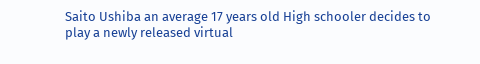Saito Ushiba an average 17 years old High schooler decides to play a newly released virtual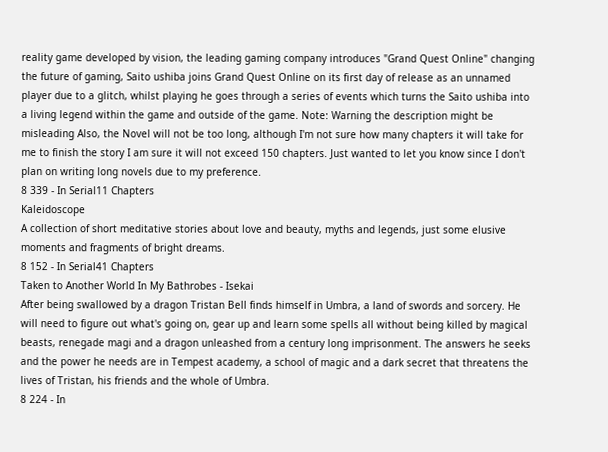reality game developed by vision, the leading gaming company introduces "Grand Quest Online" changing the future of gaming, Saito ushiba joins Grand Quest Online on its first day of release as an unnamed player due to a glitch, whilst playing he goes through a series of events which turns the Saito ushiba into a living legend within the game and outside of the game. Note: Warning the description might be misleading Also, the Novel will not be too long, although I'm not sure how many chapters it will take for me to finish the story I am sure it will not exceed 150 chapters. Just wanted to let you know since I don't plan on writing long novels due to my preference.
8 339 - In Serial11 Chapters
Kaleidoscope
A collection of short meditative stories about love and beauty, myths and legends, just some elusive moments and fragments of bright dreams.
8 152 - In Serial41 Chapters
Taken to Another World In My Bathrobes - Isekai
After being swallowed by a dragon Tristan Bell finds himself in Umbra, a land of swords and sorcery. He will need to figure out what's going on, gear up and learn some spells all without being killed by magical beasts, renegade magi and a dragon unleashed from a century long imprisonment. The answers he seeks and the power he needs are in Tempest academy, a school of magic and a dark secret that threatens the lives of Tristan, his friends and the whole of Umbra.
8 224 - In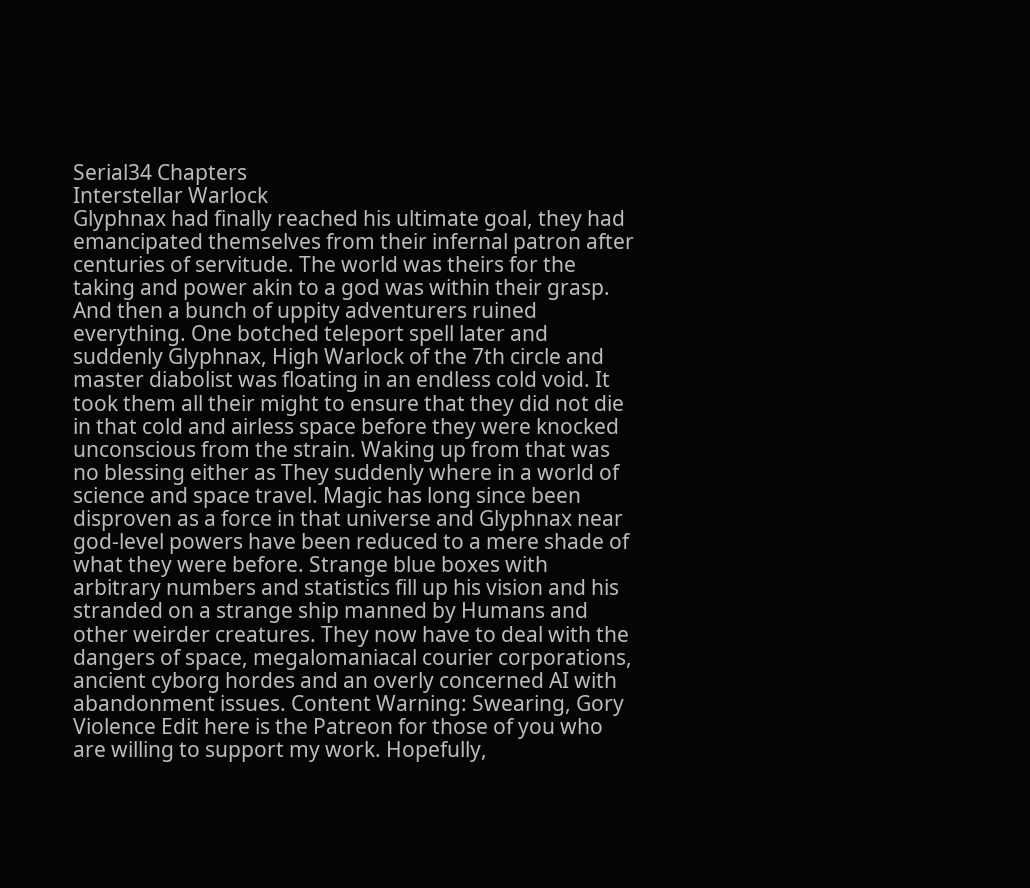Serial34 Chapters
Interstellar Warlock
Glyphnax had finally reached his ultimate goal, they had emancipated themselves from their infernal patron after centuries of servitude. The world was theirs for the taking and power akin to a god was within their grasp. And then a bunch of uppity adventurers ruined everything. One botched teleport spell later and suddenly Glyphnax, High Warlock of the 7th circle and master diabolist was floating in an endless cold void. It took them all their might to ensure that they did not die in that cold and airless space before they were knocked unconscious from the strain. Waking up from that was no blessing either as They suddenly where in a world of science and space travel. Magic has long since been disproven as a force in that universe and Glyphnax near god-level powers have been reduced to a mere shade of what they were before. Strange blue boxes with arbitrary numbers and statistics fill up his vision and his stranded on a strange ship manned by Humans and other weirder creatures. They now have to deal with the dangers of space, megalomaniacal courier corporations, ancient cyborg hordes and an overly concerned AI with abandonment issues. Content Warning: Swearing, Gory Violence Edit here is the Patreon for those of you who are willing to support my work. Hopefully,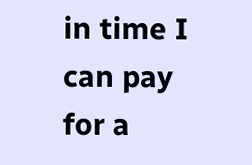in time I can pay for a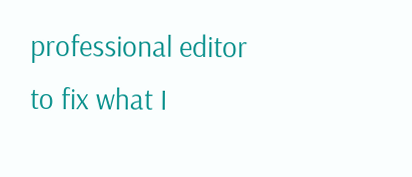professional editor to fix what I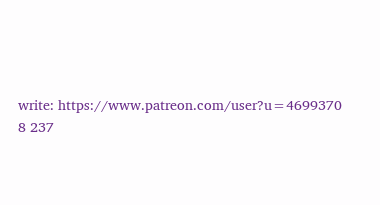write: https://www.patreon.com/user?u=4699370
8 237